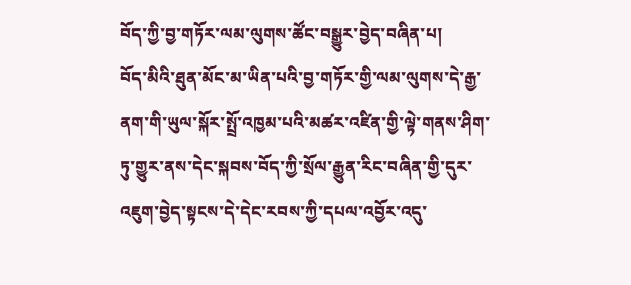བོད་ཀྱི་བྱ་གཏོར་ལམ་ལུགས་ཚོང་བསྒྱུར་བྱེད་བཞིན་པ།
བོད་མིའི་ཐུན་མོང་མ་ཡིན་པའི་བྱ་གཏོར་གྱི་ལམ་ལུགས་དེ་རྒྱ་ནག་གི་ཡུལ་སྐོར་སྤྲོ་འཁྱམ་པའི་མཚར་འཛིན་གྱི་ལྟེ་གནས་ཤིག་ཏུ་གྱུར་ནས་དེང་སྐབས་བོད་ཀྱི་སྲོལ་རྒྱུན་རིང་བཞིན་གྱི་དུར་འཇུག་བྱེད་སྟངས་དེ་དེང་རབས་ཀྱི་དཔལ་འབྱོར་འདུ་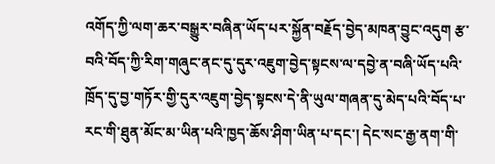འགོད་ཀྱི་ལག་ཆར་བསྒྱུར་བཞིན་ཡོད་པར་སྐྱོན་བརྗོད་བྱེད་མཁན་བྱུང་འདུག རྩ་བའི་བོད་ཀྱི་རིག་གཞུང་ནང་དུ་དུར་འཇུག་བྱེད་སྟངས་ལ་དབྱེ་ན་བཞི་ཡོད་པའི་ཁྲོད་དུ་བྱ་གཏོར་གྱི་དུར་འཇུག་བྱེད་སྟངས་དེ་ནི་ཡུལ་གཞན་དུ་མེད་པའི་བོད་པ་རང་གི་ཐུན་མོང་མ་ཡིན་པའི་ཁྱད་ཆོས་ཤིག་ཡིན་པ་དང་། དེང་སང་རྒྱ་ནག་གི་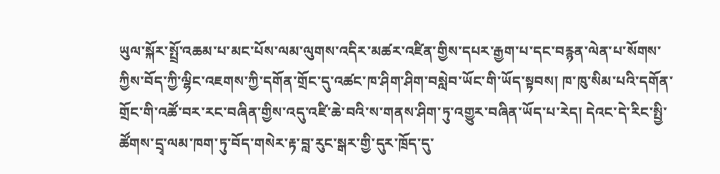ཡུལ་སྐོར་སྤྲོ་འཆམ་པ་མང་པོས་ལམ་ལུགས་འདིར་མཚར་འཛིན་གྱིས་དཔར་རྒྱག་པ་དང་བརྙན་ལེན་པ་སོགས་ཀྱིས་བོད་ཀྱི་ལྷིང་འཇགས་ཀྱི་དགོན་གྲོང་དུ་འཚང་ཁ་ཤིག་ཤིག་བསླེབ་ཡོང་གི་ཡོད་སྟབས། ཁ་ཁུ་སིམ་པའི་དགོན་གྲོང་གི་འཚོ་བར་རང་བཞིན་གྱིས་འདུ་འཛི་ཆེ་བའི་ས་གནས་ཤིག་ཏུ་འགྱུར་བཞིན་ཡོད་པ་རེད། དེའང་དེ་རིང་སྤྱི་ཚོགས་དྲྭ་ལམ་ཁག་ཏུ་བོད་གསེར་རྟ་བླ་རུང་སྒར་གྱི་དུར་ཁྲོད་དུ་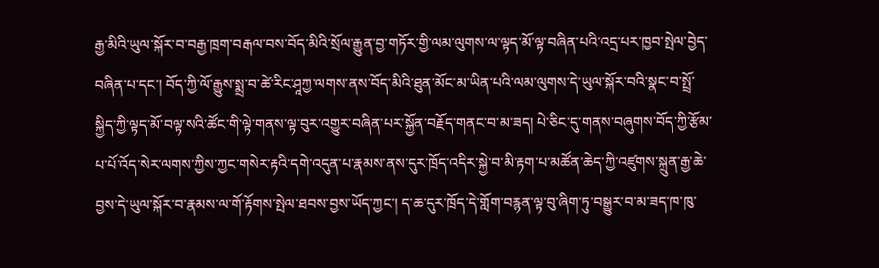རྒྱ་མིའི་ཡུལ་སྐོར་བ་བརྒྱ་ཁྲག་བརྒལ་བས་བོད་མིའི་སྲོལ་རྒྱུན་བྱ་གཏོར་གྱི་ལམ་ལུགས་ལ་ལྟད་མོ་ལྟ་བཞིན་པའི་འདྲ་པར་ཁྱབ་སྤེལ་བྱེད་བཞིན་པ་དང་། བོད་ཀྱི་ལོ་རྒྱུས་སྨྲ་བ་ཚེ་རིང་ཤཱཀྱ་ལགས་ནས་བོད་མིའི་ཐུན་མོང་མ་ཡིན་པའི་ལམ་ལུགས་དེ་ཡུལ་སྐོར་བའི་སྣང་བ་སྤྲོ་སྐྱིད་ཀྱི་ལྟད་མོ་བལྟ་སའི་ཚོང་གི་ལྟེ་གནས་ལྟ་བུར་འགྱུར་བཞིན་པར་སྐྱོན་བརྗོད་གནང་བ་མ་ཟད། པེ་ཅིང་དུ་གནས་བཞུགས་བོད་ཀྱི་རྩོམ་པ་པོ་འོད་སེར་ལགས་ཀྱིས་ཀྱང་གསེར་རྟའི་དགེ་འདུན་པ་རྣམས་ནས་དུར་ཁྲོད་འདིར་སྐྱེ་བ་མི་རྟག་པ་མཚོན་ཆེད་ཀྱི་འཛུགས་སྐྲུན་རྒྱ་ཆེ་བྱས་དེ་ཡུལ་སྐོར་བ་རྣམས་ལ་གོ་རྟོགས་སྤེལ་ཐབས་བྱས་ཡོད་ཀྱང་། ད་ཆ་དུར་ཁྲོད་དེ་གློག་བརྙན་ལྟ་བུ་ཞིག་ཏུ་བསྒྱུར་བ་མ་ཟད་ཁ་ཁུ་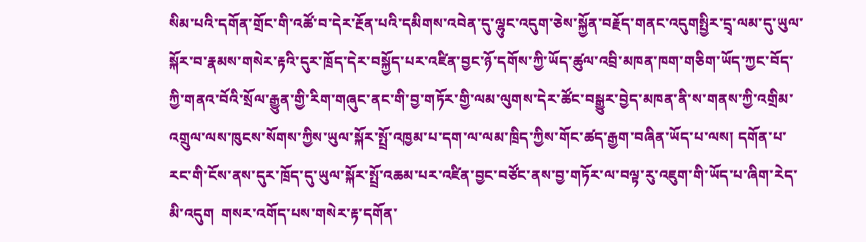སིམ་པའི་དགོན་གྲོང་གི་འཚོ་བ་དེར་རྔོན་པའི་དམིགས་འབེན་དུ་ལྷུང་འདུག་ཅེས་སྐྱོན་བརྗོད་གནང་འདུགསྤྱིར་དྲྭ་ལམ་དུ་ཡུལ་སྐོར་བ་རྣམས་གསེར་རྟའི་དུར་ཁྲོད་དེར་བསྐྱོད་པར་འཛིན་བྱང་ཉོ་དགོས་ཀྱི་ཡོད་ཚུལ་འབྲི་མཁན་ཁག་གཅིག་ཡོད་ཀྱང་བོད་ཀྱི་གནའ་བོའི་སྲོལ་རྒྱུན་གྱི་རིག་གཞུང་ནང་གི་བྱ་གཏོར་གྱི་ལམ་ལུགས་དེར་ཚོང་བསྒྱུར་བྱེད་མཁན་ནི་ས་གནས་ཀྱི་འགྲིམ་འགྲུལ་ལས་ཁུངས་སོགས་ཀྱིས་ཡུལ་སྐོར་སྤྲོ་འཁྱམ་པ་དག་ལ་ལམ་ཁྲིད་ཀྱིས་གོང་ཚད་རྒྱག་བཞིན་ཡོད་པ་ལས། དགོན་པ་རང་གི་ངོས་ནས་དུར་ཁྲོད་དུ་ཡུལ་སྐོར་སྤྲོ་འཆམ་པར་འཛིན་བྱང་བཙོང་ནས་བྱ་གཏོར་ལ་བལྟ་རུ་འཇུག་གི་ཡོད་པ་ཞིག་རེད་མི་འདུག  གསར་འགོད་པས་གསེར་རྟ་དགོན་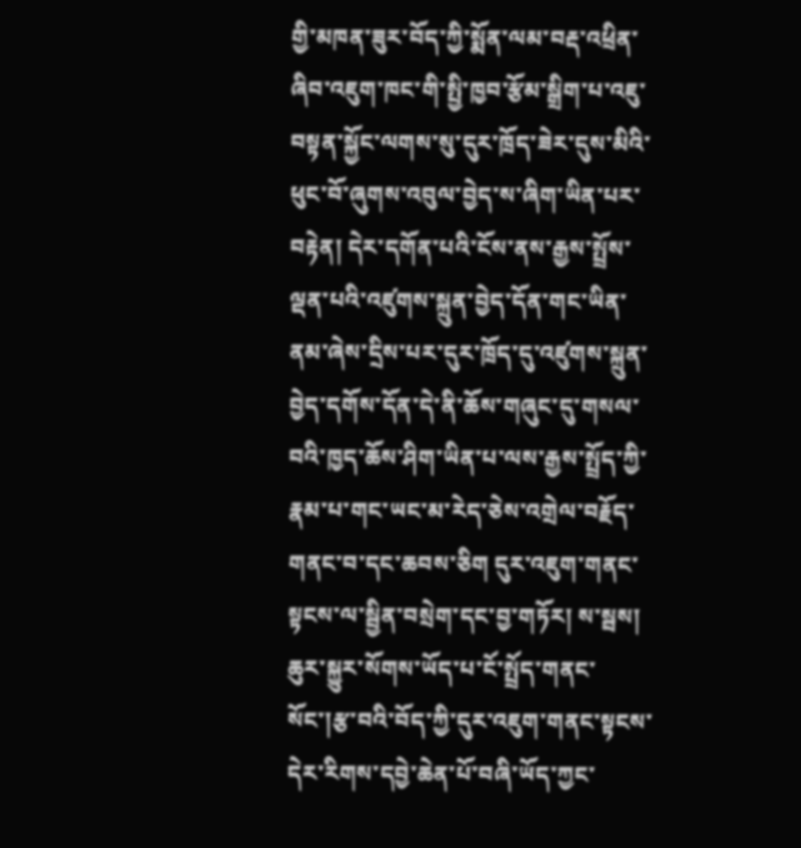གྱི་མཁན་ཟུར་བོད་ཀྱི་སྨོན་ལམ་བརྡ་འཕྲིན་ཞིབ་འཇུག་ཁང་གི་སྤྱི་ཁྱབ་རྩོམ་སྒྲིག་པ་འཇུ་བསྟན་སྐྱོང་ལགས་སུ་དུར་ཁྲོད་ཟེར་དུས་མིའི་ཕུང་བོ་ཞུགས་འབུལ་བྱེད་ས་ཞིག་ཡིན་པར་བརྟེན། དེར་དགོན་པའི་ངོས་ནས་རྒྱས་སྤྲོས་ལྡན་པའི་འཛུགས་སྐྲུན་བྱེད་དོན་གང་ཡིན་ནམ་ཞེས་དྲིས་པར་དུར་ཁྲོད་དུ་འཛུགས་སྐྲུན་བྱེད་དགོས་དོན་དེ་ནི་ཆོས་གཞུང་དུ་གསལ་བའི་ཁྱད་ཆོས་ཤིག་ཡིན་པ་ལས་རྒྱས་སྤྲོད་ཀྱི་རྣམ་པ་གང་ཡང་མ་རེད་ཅེས་འགྲེལ་བརྗོད་གནང་བ་དང་ཆབས་ཅིག དུར་འཇུག་གནང་སྟངས་ལ་སྦྱིན་བསྲེག་དང་བྱ་གཏོར། ས་སྦས། ཆུར་སྐྱུར་སོགས་ཡོད་པ་ངོ་སྤྲོད་གནང་སོང་།རྩ་བའི་བོད་ཀྱི་དུར་འཇུག་གནང་སྟངས་དེར་རིགས་དབྱེ་ཆེན་པོ་བཞི་ཡོད་ཀྱང་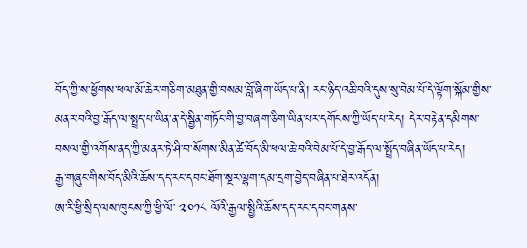བོད་ཀྱི་ས་ཕྱོགས་ཕལ་མོ་ཆེར་གཅིག་མཐུན་གྱི་བསམ་བློ་ཞིག་ཡོད་པ་ནི། རང་ཉིད་འཆི་བའི་དུས་སུ་བེམ་པོ་དེ་ལྟོག་སྐོམ་གྱིས་མནར་བའི་བྱ་རྒོད་ལ་སྤྲད་པ་ཡིན་ན་དེ་སྦྱིན་གཏོང་གི་བྱ་བཞག་ཅིག་ཡིན་པར་དགོངས་ཀྱི་ཡོད་པ་རེད། དེར་བརྟེན་དམིགས་བསལ་གྱི་འགོས་ནད་ཀྱི་མནར་ཏེ་ཤི་བ་སོགས་མིན་ཚེ་བོད་མི་ཕལ་ཆེ་བའི་བེམ་པོ་དེ་བྱ་རྒོད་ལ་སྤྲོད་བཞིན་ཡོད་པ་རེད།
རྒྱ་གཞུང་གིས་བོད་མིའི་ཆོས་དད་རང་དབང་ཐོག་སྔར་ལྷག་དམ་དྲག་བྱེད་བཞིན་པ་ཐེར་འདོན།
ཨ་རི་ཕྱི་སྲིད་ལས་ཁུངས་ཀྱི་ཕྱི་ལོ་ ༢༠༡༨ ལོའི་རྒྱལ་སྤྱིའི་ཆོས་དད་རང་དབང་གནས་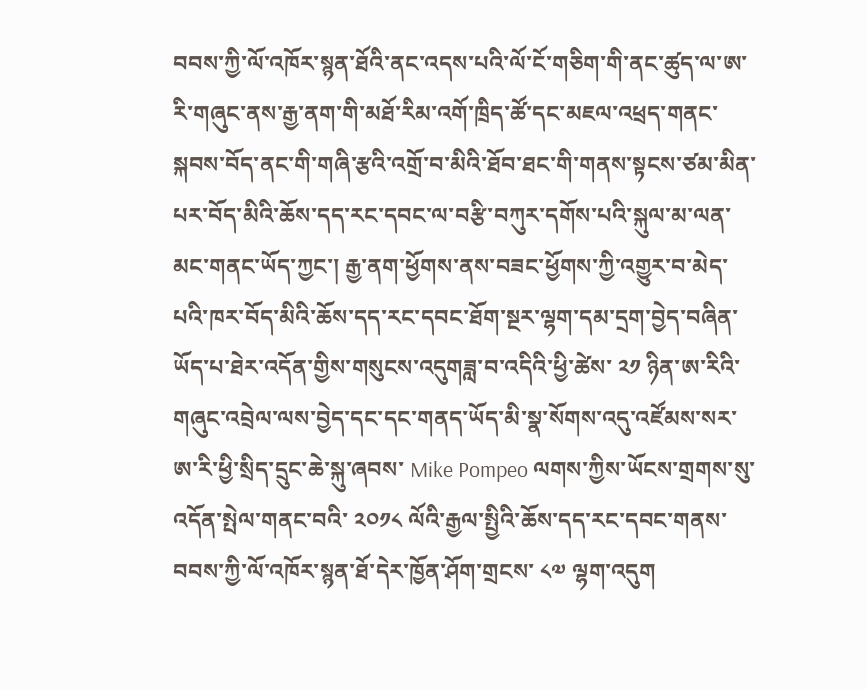བབས་ཀྱི་ལོ་འཁོར་སྙན་ཐོའི་ནང་འདས་པའི་ལོ་ངོ་གཅིག་གི་ནང་ཚུད་ལ་ཨ་རི་གཞུང་ནས་རྒྱ་ནག་གི་མཐོ་རིམ་འགོ་ཁྲིད་ཚོ་དང་མཇལ་འཕྲད་གནང་སྐབས་བོད་ནང་གི་གཞི་རྩའི་འགྲོ་བ་མིའི་ཐོབ་ཐང་གི་གནས་སྟངས་ཙམ་མིན་པར་བོད་མིའི་ཆོས་དད་རང་དབང་ལ་བརྩི་བཀུར་དགོས་པའི་སྐུལ་མ་ལན་མང་གནང་ཡོད་ཀྱང་། རྒྱ་ནག་ཕྱོགས་ནས་བཟང་ཕྱོགས་ཀྱི་འགྱུར་བ་མེད་པའི་ཁར་བོད་མིའི་ཆོས་དད་རང་དབང་ཐོག་སྔར་ལྷག་དམ་དྲག་བྱེད་བཞིན་ཡོད་པ་ཐེར་འདོན་གྱིས་གསུངས་འདུགཟླ་བ་འདིའི་ཕྱི་ཚེས་ ༢༡ ཉིན་ཨ་རིའི་གཞུང་འབྲེལ་ལས་བྱེད་དང་དང་གནད་ཡོད་མི་སྣ་སོགས་འདུ་འཛོམས་སར་ཨ་རི་ཕྱི་སྲིད་དྲུང་ཆེ་སྐུ་ཞབས་ Mike Pompeo ལགས་ཀྱིས་ཡོངས་གྲགས་སུ་འདོན་སྤེལ་གནང་བའི་ ༢༠༡༨ ལོའི་རྒྱལ་སྤྱིའི་ཆོས་དད་རང་དབང་གནས་བབས་ཀྱི་ལོ་འཁོར་སྙན་ཐོ་དེར་ཁྱོན་ཤོག་གྲངས་ ༨༧ ལྷག་འདུག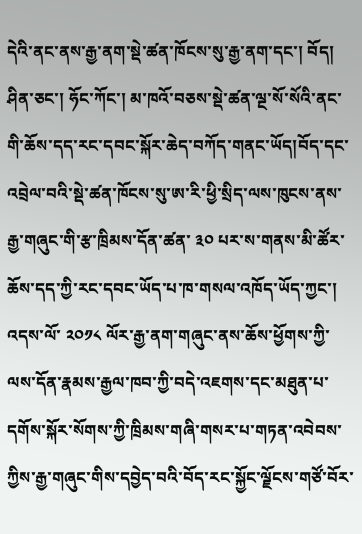དེའི་ནང་ནས་རྒྱ་ནག་སྡེ་ཚན་ཁོངས་སུ་རྒྱ་ནག་དང་། བོད། ཤིན་ཅང་། ཧོང་ཀོང་། མ་ཁའོ་བཅས་སྡེ་ཚན་ལྔ་སོ་སོའི་ནང་གི་ཆོས་དད་རང་དབང་སྐོར་ཆེད་བཀོད་གནང་ཡོད།བོད་དང་འབྲེལ་བའི་སྡེ་ཚན་ཁོངས་སུ་ཨ་རི་ཕྱི་སྲིད་ལས་ཁུངས་ནས་རྒྱ་གཞུང་གི་རྩ་ཁྲིམས་དོན་ཚན་ ༣༠ པར་ས་གནས་མི་ཚོར་ཆོས་དད་ཀྱི་རང་དབང་ཡོད་པ་ཁ་གསལ་འཁོད་ཡོད་ཀྱང་། འདས་ལོ་ ༢༠༡༨ ལོར་རྒྱ་ནག་གཞུང་ནས་ཆོས་ཕྱོགས་ཀྱི་ལས་དོན་རྣམས་རྒྱལ་ཁབ་ཀྱི་བདེ་འཇགས་དང་མཐུན་པ་དགོས་སྐོར་སོགས་ཀྱི་ཁྲིམས་གཞི་གསར་པ་གཏན་འབེབས་ཀྱིས་རྒྱ་གཞུང་གིས་དབྱེད་བའི་བོད་རང་སྐྱོང་ལྗོངས་གཙོ་བོར་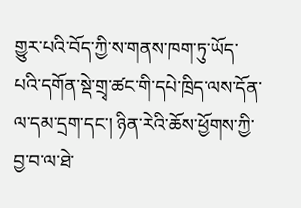གྱུར་པའི་བོད་ཀྱི་ས་གནས་ཁག་ཏུ་ཡོད་པའི་དགོན་སྡེ་གྲྭ་ཚང་གི་དཔེ་ཁྲིད་ལས་དོན་ལ་དམ་དྲག་དང་། ཉིན་རེའི་ཆོས་ཕྱོགས་ཀྱི་བྱ་བ་ལ་ཐེ་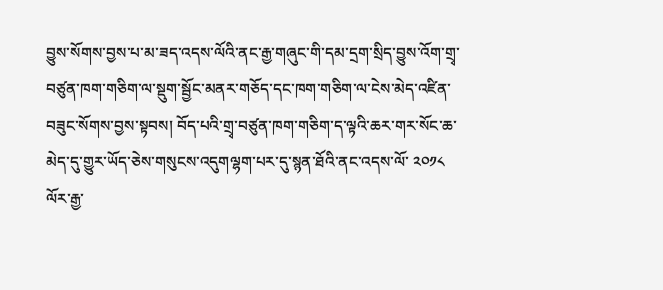བྱུས་སོགས་བྱས་པ་མ་ཟད་འདས་ལོའི་ནང་རྒྱ་གཞུང་གི་དམ་དྲག་སྲིད་བྱུས་འོག་གྲྭ་བཙུན་ཁག་གཅིག་ལ་སྡུག་སྦྱོང་མནར་གཅོད་དང་ཁག་གཅིག་ལ་ངེས་མེད་འཛིན་བཟུང་སོགས་བྱས་སྟབས། བོད་པའི་གྲྭ་བཙུན་ཁག་གཅིག་ད་ལྟའི་ཆར་གར་སོང་ཆ་མེད་དུ་གྱུར་ཡོད་ཅེས་གསུངས་འདུགལྷག་པར་དུ་སྙན་ཐོའི་ནང་འདས་ལོ་ ༢༠༡༨ ལོར་རྒྱ་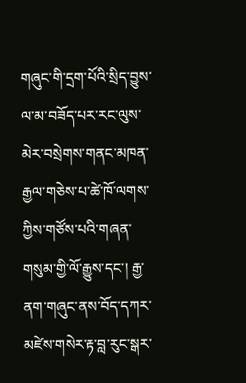གཞུང་གི་དྲག་པོའི་སྲིད་བྱུས་ལ་མ་བཟོད་པར་རང་ལུས་མེར་བསྲེགས་གནང་མཁན་རྒྱལ་གཅེས་པ་ཚེ་ཁོ་ལགས་ཀྱིས་གཙོས་པའི་གཞན་གསུམ་གྱི་ལོ་རྒྱུས་དང་། རྒྱ་ནག་གཞུང་ནས་བོད་དཀར་མཛེས་གསེར་རྟ་བླ་རུང་སྒར་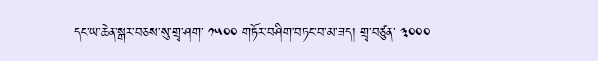དང་ཡ་ཆེན་སྒར་བཅས་སུ་གྲྭ་ཤག་ ༡༥༠༠ གཏོར་བཤིག་བཏང་བ་མ་ཟད། གྲྭ་བཙུན་ ༣༠༠༠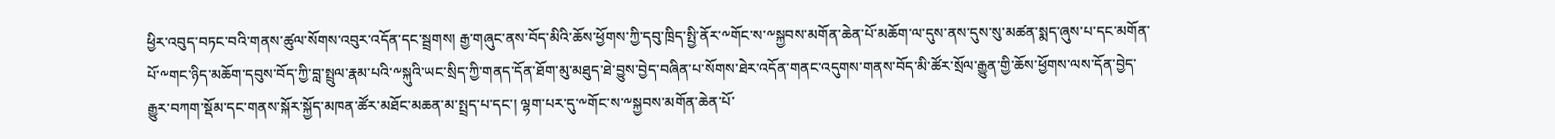ཕྱིར་འབུད་བཏང་བའི་གནས་ཚུལ་སོགས་འབུར་འདོན་དང་སྦྲགས། རྒྱ་གཞུང་ནས་བོད་མིའི་ཆོས་ཕྱོགས་ཀྱི་དབུ་ཁྲིད་སྤྱི་ནོར་༸གོང་ས་༸སྐྱབས་མགོན་ཆེན་པོ་མཆོག་ལ་དུས་ནས་དུས་སུ་མཚན་སྨད་ཞུས་པ་དང་མགོན་པོ་༸གང་ཉིད་མཆོག་དབུས་བོད་ཀྱི་བླ་སྤྲུལ་རྣམ་པའི་༸སྐུའི་ཡང་སྲིད་ཀྱི་གནད་དོན་ཐོག་མུ་མཐུད་ཐེ་བྱུས་བྱེད་བཞིན་པ་སོགས་ཐེར་འདོན་གནང་འདུགས་གནས་བོད་མི་ཚོར་སྲོལ་རྒྱུན་གྱི་ཆོས་ཕྱོགས་ལས་དོན་བྱེད་རྒྱུར་བཀག་སྡོམ་དང་གནས་སྐོར་སྐྱོད་མཁན་ཚོར་མཐོང་མཆན་མ་སྤྲད་པ་དང་། ལྷག་པར་དུ་༸གོང་ས་༸སྐྱབས་མགོན་ཆེན་པོ་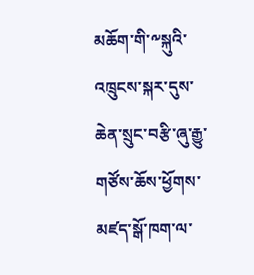མཆོག་གི་༸སྐུའི་འཁྲུངས་སྐར་དུས་ཆེན་སྲུང་བརྩི་ཞུ་རྒྱུ་གཙོས་ཆོས་ཕྱོགས་མཛད་སྒོ་ཁག་ལ་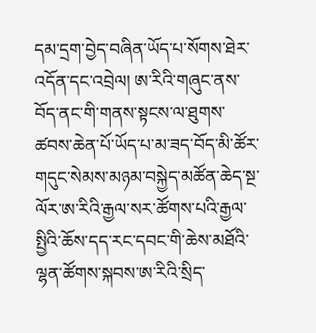དམ་དྲག་བྱེད་བཞིན་ཡོད་པ་སོགས་ཐེར་འདོན་དང་འབྲེལ། ཨ་རིའི་གཞུང་ནས་བོད་ནང་གི་གནས་སྟངས་ལ་ཐུགས་ཚབས་ཆེན་པོ་ཡོད་པ་མ་ཟད་བོད་མི་ཚོར་གདུང་སེམས་མཉམ་བསྐྱེད་མཚོན་ཆེད་སྔ་ལོར་ཨ་རིའི་རྒྱལ་སར་ཚོགས་པའི་རྒྱལ་སྤྱིའི་ཆོས་དད་རང་དབང་གི་ཆེས་མཐོའི་ལྷན་ཚོགས་སྐབས་ཨ་རིའི་སྲིད་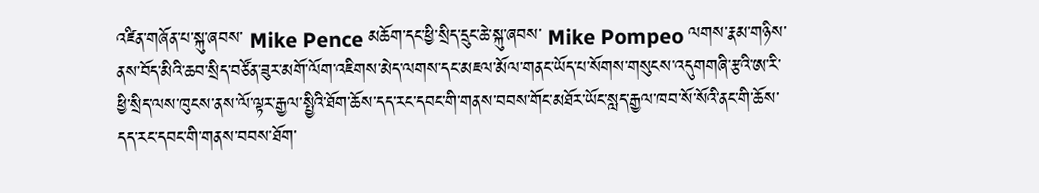འཛིན་གཞོན་པ་སྐུ་ཞབས་ Mike Pence མཆོག་དང་ཕྱི་སྲིད་དྲུང་ཆེ་སྐུ་ཞབས་ Mike Pompeo ལགས་རྣམ་གཉིས་ནས་བོད་མིའི་ཆབ་སྲིད་བཙོན་ཟུར་མགོ་ལོག་འཇིགས་མེད་ལགས་དང་མཇལ་མོལ་གནང་ཡོད་པ་སོགས་གསུངས་འདུགགཞི་རྩའི་ཨ་རི་ཕྱི་སྲིད་ལས་ཁུངས་ནས་ལོ་ལྟར་རྒྱལ་སྤྱིའི་ཐོག་ཆོས་དད་རང་དབང་གི་གནས་བབས་གོང་མཐོར་ཡོང་སླད་རྒྱལ་ཁབ་སོ་སོའི་ནང་གི་ཆོས་དད་རང་དབང་གི་གནས་བབས་ཐོག་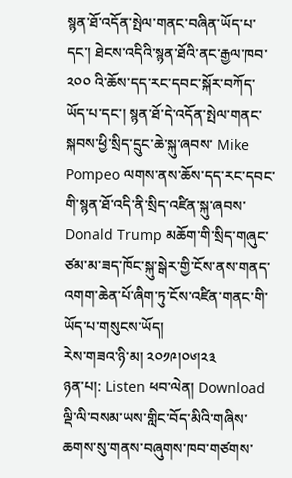སྙན་ཐོ་འདོན་སྤེལ་གནང་བཞིན་ཡོད་པ་དང་། ཐེངས་འདིའི་སྙན་ཐོའི་ནང་རྒྱལ་ཁབ་ ༢༠༠ འི་ཆོས་དད་རང་དབང་སྐོར་བཀོད་ཡོད་པ་དང་། སྙན་ཐོ་དེ་འདོན་སྤེལ་གནང་སྐབས་ཕྱི་སྲིད་དྲུང་ཆེ་སྐུ་ཞབས་ Mike Pompeo ལགས་ནས་ཆོས་དད་རང་དབང་གི་སྙན་ཐོ་འདི་ནི་སྲིད་འཛིན་སྐུ་ཞབས་ Donald Trump མཆོག་གི་སྲིད་གཞུང་ཙམ་མ་ཟད་ཁོང་སྐུ་སྒེར་གྱི་ངོས་ནས་གནད་འགག་ཆེན་པོ་ཞིག་ཏུ་ངོས་འཛིན་གནང་གི་ཡོད་པ་གསུངས་ཡོད།
རེས་གཟའ་ཉི་མ། ༢༠༡༩།༠༦།༢༣
ཉན་པ།: Listen ཕབ་ལེན། Download ལྡི་ལི་བསམ་ཡས་གླིང་བོད་མིའི་གཞིས་ཆགས་སུ་གནས་བཞུགས་ཁབ་གཙགས་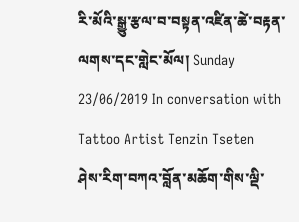རི་མོའི་སྒྱུ་རྩལ་བ་བསྟན་འཛིན་ཚེ་བརྟན་ལགས་དང་གླེང་མོལ། Sunday 23/06/2019 In conversation with Tattoo Artist Tenzin Tseten
ཤེས་རིག་བཀའ་བློན་མཆོག་གིས་ལྡི་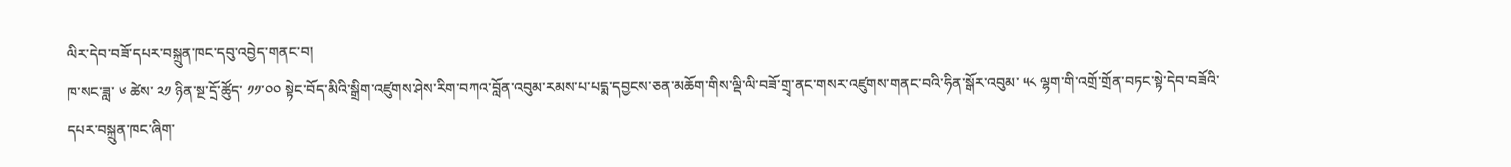ལིར་དེབ་བཟོ་དཔར་བསྐྲུན་ཁང་དབུ་འབྱེད་གནང་བ།
ཁ་སང་ཟླ་ ༦ ཚེས་ ༢༡ ཉིན་སྔ་དྲོ་ཚོུད་ ༡༡་༠༠ སྟེང་བོད་མིའི་སྒྲིག་འཛུགས་ཤེས་རིག་བཀའ་བློན་འབུམ་རམས་པ་པདྨ་དབྱངས་ཅན་མཆོག་གིས་ལྡི་ལི་བཟོ་གྲྭ་ནང་གསར་འཛུགས་གནང་བའི་ཧིན་སྒོར་འབུམ་ ༥༨ ལྷག་གི་འགྲོ་གྲོན་བཏང་སྟེ་དེབ་བཟོའི་དཔར་བསྐྲུན་ཁང་ཞིག་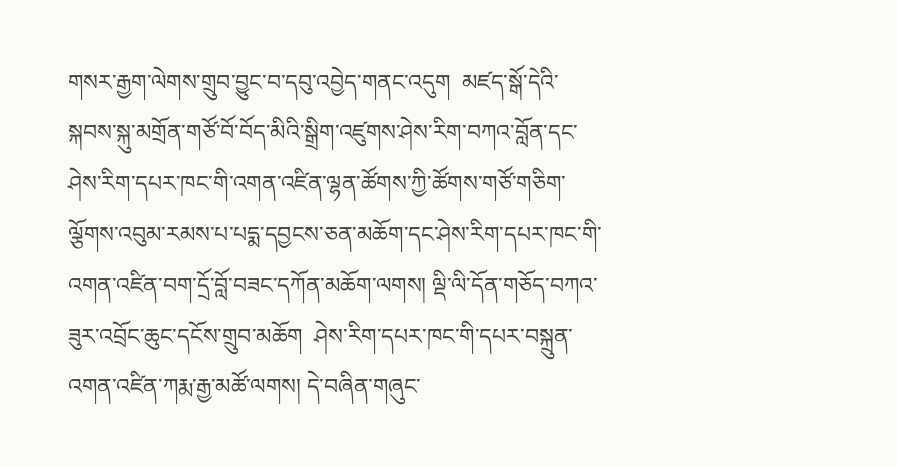གསར་རྒྱག་ལེགས་གྲུབ་བྱུང་བ་དབུ་འབྱེད་གནང་འདུག  མཛད་སྒོ་དེའི་སྐབས་སྐུ་མགྲོན་གཙོ་བོ་བོད་མིའི་སྒྲིག་འཛུགས་ཤེས་རིག་བཀའ་བློན་དང་ཤེས་རིག་དཔར་ཁང་གི་འགན་འཛིན་ལྷན་ཚོགས་ཀྱི་ཚོགས་གཙོ་གཅིག་ལྕོགས་འབུམ་རམས་པ་པདྨ་དབྱངས་ཅན་མཆོག་དང་ཤེས་རིག་དཔར་ཁང་གི་འགན་འཛིན་བག་དྲོ་བློ་བཟང་དཀོན་མཆོག་ལགས། ལྡི་ལི་དོན་གཅོད་བཀའ་ཟུར་འབྲོང་ཆུང་དངོས་གྲུབ་མཆོག  ཤེས་རིག་དཔར་ཁང་གི་དཔར་བསྐྲུན་འགན་འཛིན་ཀརྨ་རྒྱ་མཚོ་ལགས། དེ་བཞིན་གཞུང་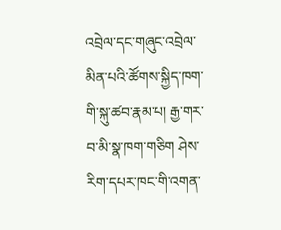འབྲེལ་དང་གཞུང་འབྲེལ་མིན་པའི་ཚོགས་སྐྱིད་ཁག་གི་སྐུ་ཚབ་རྣམ་པ། རྒྱ་གར་བ་མི་སྣ་ཁག་གཅིག ཤེས་རིག་དཔར་ཁང་གི་འགན་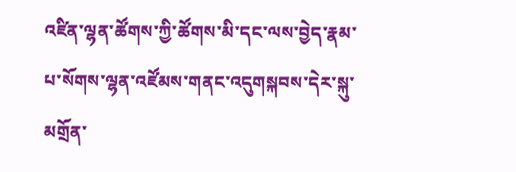འཛིན་ལྷན་ཚོགས་ཀྱི་ཚོགས་མི་དང་ལས་བྱེད་རྣམ་པ་སོགས་ལྷན་འཛོམས་གནང་འདུགསྐབས་དེར་སྐུ་མགྲོན་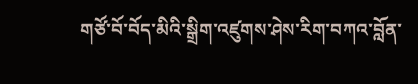གཙོ་བོ་བོད་མིའི་སྒྲིག་འཛུགས་ཤེས་རིག་བཀའ་བློན་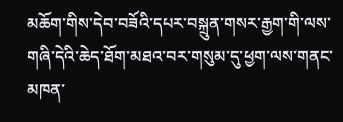མཆོག་གིས་དེབ་བཟོའི་དཔར་བསྐྲུན་གསར་རྒྱག་གི་ལས་གཞི་དེའི་ཆེད་ཐོག་མཐའ་བར་གསུམ་དུ་ཕྱག་ལས་གནང་མཁན་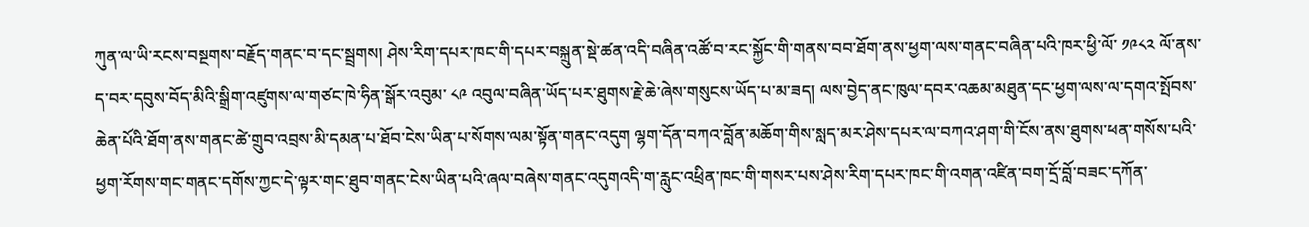ཀུན་ལ་ཡི་རངས་བསྔགས་བརྗོད་གནང་བ་དང་སྦྲགས། ཤེས་རིག་དཔར་ཁང་གི་དཔར་བསྐྲུན་སྡེ་ཚན་འདི་བཞིན་འཚོ་བ་རང་སྐྱོང་གི་གནས་བབ་ཐོག་ནས་ཕྱག་ལས་གནང་བཞིན་པའི་ཁར་ཕྱི་ལོ་ ༡༩༨༢ ལོ་ནས་ད་བར་དབུས་བོད་མིའི་སྒྲིག་འཛུགས་ལ་གཙང་ཁེ་ཧིན་སྒོར་འབུམ་ ༨༩ འབུལ་བཞིན་ཡོད་པར་ཐུགས་རྗེ་ཆེ་ཞེས་གསུངས་ཡོད་པ་མ་ཟད། ལས་བྱེད་ནང་ཁུལ་དབར་འཆམ་མཐུན་དང་ཕྱག་ལས་ལ་དགའ་སྤོབས་ཆེན་པོའི་ཐོག་ནས་གནང་ཚེ་གྲུབ་འབྲས་མི་དམན་པ་ཐོབ་ངེས་ཡིན་པ་སོགས་ལམ་སྟོན་གནང་འདུག ལྷག་དོན་བཀའ་བློན་མཆོག་གིས་སླད་མར་ཤེས་དཔར་ལ་བཀའ་ཤག་གི་ངོས་ནས་ཐུགས་ཕན་གསོས་པའི་ཕྱག་རོགས་གང་གནང་དགོས་ཀྱང་དེ་ལྟར་གང་ཐུབ་གནང་ངེས་ཡིན་པའི་ཞལ་བཞེས་གནང་འདུགའདི་ག་རླུང་འཕྲིན་ཁང་གི་གསར་པས་ཤེས་རིག་དཔར་ཁང་གི་འགན་འཛིན་བག་དྲོ་བློ་བཟང་དཀོན་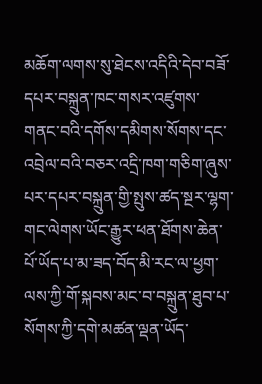མཆོག་ལགས་སུ་ཐེངས་འདིའི་དེབ་བཟོ་དཔར་བསྐྲུན་ཁང་གསར་འཛུགས་གནང་བའི་དགོས་དམིགས་སོགས་དང་འབྲེལ་བའི་བཅར་འདྲི་ཁག་གཅིག་ཞུས་པར་དཔར་བསྐྲུན་གྱི་སྤུས་ཚད་སྔར་ལྷག་གང་ལེགས་ཡོང་རྒྱུར་ཕན་ཐོགས་ཆེན་པོ་ཡོད་པ་མ་ཟད་བོད་མི་རང་ལ་ཕྱག་ལས་ཀྱི་གོ་སྐབས་མང་བ་བསྐྲུན་ཐུབ་པ་སོགས་ཀྱི་དགེ་མཚན་ལྡན་ཡོད་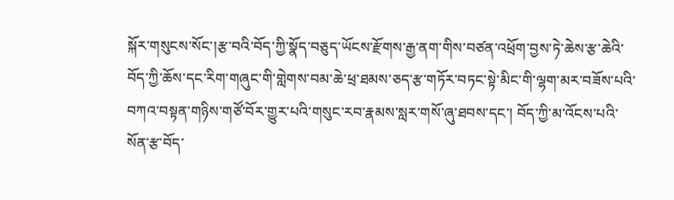སྐོར་གསུངས་སོང་།རྩ་བའི་བོད་ཀྱི་སྣོད་བཅུད་ཡོངས་རྫོགས་རྒྱ་ནག་གིས་བཙན་འཕྲོག་བྱས་ཏེ་ཆེས་རྩ་ཆེའི་བོད་ཀྱི་ཆོས་དང་རིག་གཞུང་གི་གླེགས་བམ་ཆེ་ཕྲ་ཐམས་ཅད་རྩ་གཏོར་བཏང་སྟེ་མིང་གི་ལྷག་མར་བཟོས་པའི་བཀའ་བསྟན་གཉིས་གཙོ་བོར་གྱུར་པའི་གསུང་རབ་རྣམས་སླར་གསོ་ཞུ་ཐབས་དང་། བོད་ཀྱི་མ་འོངས་པའི་སོན་རྩ་བོད་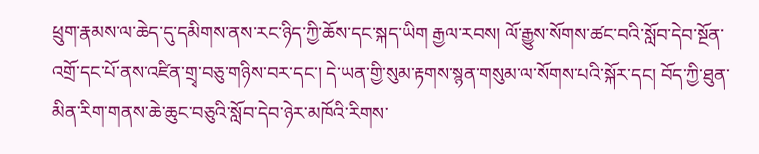ཕྲུག་རྣམས་ལ་ཆེད་དུ་དམིགས་ནས་རང་ཉིད་ཀྱི་ཆོས་དང་སྐད་ཡིག རྒྱལ་རབས། ལོ་རྒྱུས་སོགས་ཚང་བའི་སློབ་དེབ་སྔོན་འགྲོ་དང་པོ་ནས་འཛིན་གྲྭ་བཅུ་གཉིས་བར་དང་། དེ་ཡན་གྱི་སུམ་རྟགས་སྙན་གསུམ་ལ་སོགས་པའི་སྐོར་དང། བོད་ཀྱི་ཐུན་མིན་རིག་གནས་ཆེ་ཆུང་བཅུའི་སློབ་དེབ་ཉེར་མཁོའི་རིགས་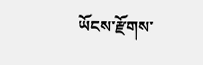ཡོངས་རྫོགས་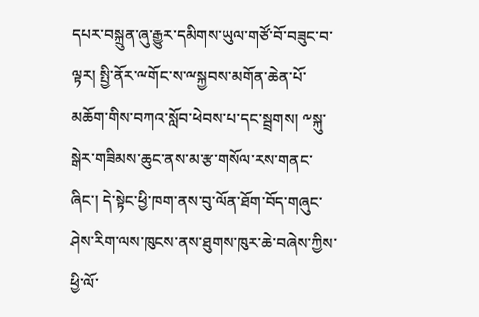དཔར་བསྐྲུན་ཞུ་རྒྱུར་དམིགས་ཡུལ་གཙོ་བོ་བཟུང་བ་ལྟར། སྤྱི་ནོར་ྋགོང་ས་ྋསྐྱབས་མགོན་ཆེན་པོ་མཆོག་གིས་བཀའ་སློབ་ཕེབས་པ་དང་སྦྲགས། ༸སྐུ་སྒེར་གཟིམས་ཆུང་ནས་མ་རྩ་གསོལ་རས་གནང་ཞིང་། དེ་སྟེང་ཕྱི་ཁག་ནས་བུ་ལོན་ཐོག་བོད་གཞུང་ཤེས་རིག་ལས་ཁུངས་ནས་ཐུགས་ཁུར་ཆེ་བཞེས་ཀྱིས་ཕྱི་ལོ་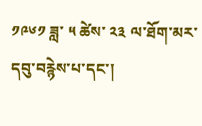༡༩༦༡ ཟླ་ ༥ ཚེས་ ༢༣ ལ་ཐོག་མར་དབུ་བརྙེས་པ་དང་།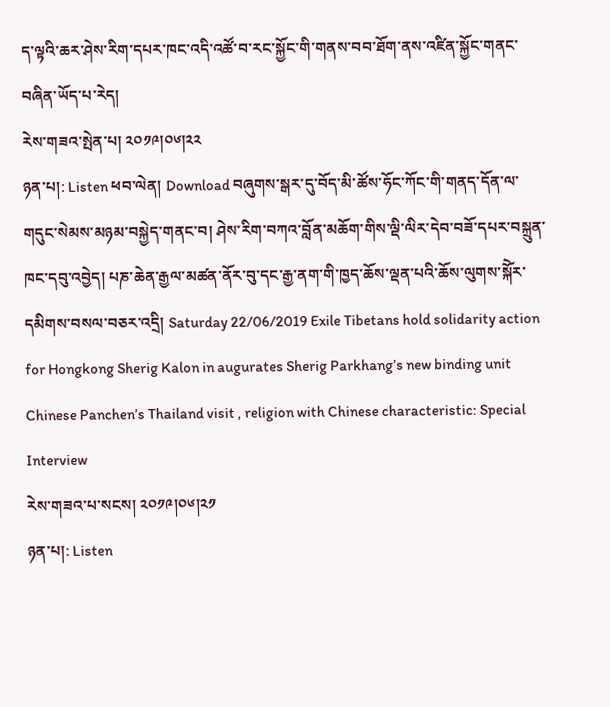ད་ལྟའི་ཆར་ཤེས་རིག་དཔར་ཁང་འདི་འཚོ་བ་རང་སྐྱོང་གི་གནས་བབ་ཐོག་ནས་འཛིན་སྐྱོང་གནང་བཞིན་ཡོད་པ་རེད།
རེས་གཟའ་སྤེན་པ། ༢༠༡༩།༠༦།༢༢
ཉན་པ།: Listen ཕབ་ལེན། Download བཞུགས་སྒར་དུ་བོད་མི་ཚོས་ཧོང་ཀོང་གི་གནད་དོན་ལ་གདུང་སེམས་མཉམ་བསྐྱེད་གནང་བ། ཤེས་རིག་བཀའ་བློན་མཆོག་གིས་ལྡི་ལིར་དེབ་བཟོ་དཔར་བསྐྲུན་ཁང་དབུ་འབྱེད། པཎ་ཆེན་རྒྱལ་མཚན་ནོར་བུ་དང་རྒྱ་ནག་གི་ཁྱད་ཆོས་ལྡན་པའི་ཆོས་ལུགས་སྐོེར་དམིགས་བསལ་བཅར་འདྲི། Saturday 22/06/2019 Exile Tibetans hold solidarity action for Hongkong Sherig Kalon in augurates Sherig Parkhang’s new binding unit Chinese Panchen’s Thailand visit , religion with Chinese characteristic: Special Interview
རེས་གཟའ་པ་སངས། ༢༠༡༩།༠༦།༢༡
ཉན་པ།: Listen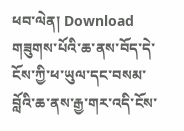ཕབ་ལེན། Download གཟུགས་པོའི་ཆ་ནས་བོད་དེ་ངོས་ཀྱི་ཕ་ཡུལ་དང་བསམ་བློའི་ཆ་ནས་རྒྱ་གར་འདི་ངོས་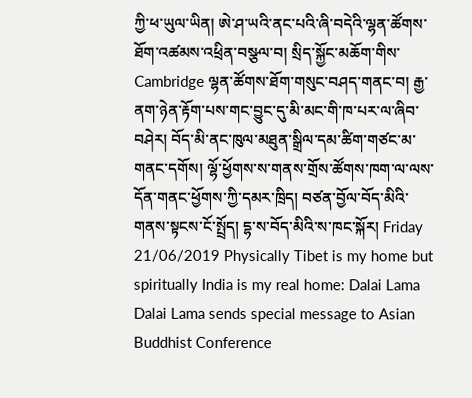ཀྱི་ཕ་ཡུལ་ཡིན། ཨེ་ཤ་ཡའི་ནང་པའི་ཞི་བདེའི་ལྷན་ཚོགས་ཐོག་འཚམས་འཕྲིན་བསྩལ་བ། སྲིད་སྐྱོང་མཆོག་གིས་ Cambridge ལྷན་ཚོགས་ཐོག་གསུང་བཤད་གནང་བ། རྒྱ་ནག་ཉེན་རྟོག་པས་གང་བྱུང་དུ་མི་མང་གི་ཁ་པར་ལ་ཞིབ་བཤེར། བོད་མི་ནང་ཁུལ་མཐུན་སྒྲིལ་དམ་ཚིག་གཙང་མ་གནང་དགོས། ལྷོ་ཕྱོགས་ས་གནས་གྲོས་ཚོགས་ཁག་ལ་ལས་དོན་གནང་ཕྱོགས་ཀྱི་དམར་ཁྲིད། བཙན་བྱོལ་བོད་མིའི་གནས་སྟངས་ངོ་སྤྲོད། དྷ་ས་བོད་མིའི་ས་ཁང་སྐོར། Friday 21/06/2019 Physically Tibet is my home but spiritually India is my real home: Dalai Lama Dalai Lama sends special message to Asian Buddhist Conference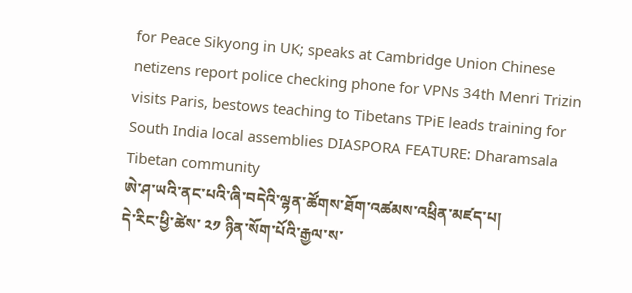for Peace Sikyong in UK; speaks at Cambridge Union Chinese netizens report police checking phone for VPNs 34th Menri Trizin visits Paris, bestows teaching to Tibetans TPiE leads training for South India local assemblies DIASPORA FEATURE: Dharamsala Tibetan community
ཨེ་ཤ་ཡའི་ནང་པའི་ཞི་བདེའི་ལྷན་ཚོགས་ཐོག་འཚམས་འཕྲིན་མཛད་པ།
དེ་རིང་ཕྱི་ཚེས་ ༢༡ ཉིན་སོག་པོའི་རྒྱལ་ས་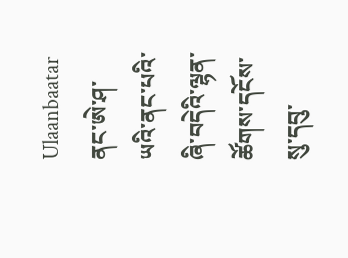Ulaanbaatar ནང་ཨེ་ཤ་ཡའི་ནང་པའི་ཞི་བདེའི་ལྷན་ཚོགས་དངོས་སུ་དབུ་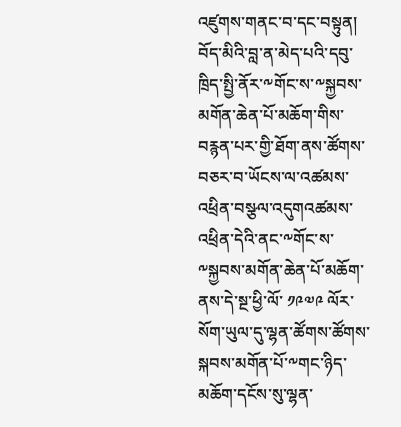འཛུགས་གནང་བ་དང་བསྟུན། བོད་མིའི་བླ་ན་མེད་པའི་དབུ་ཁྲིད་སྤྱི་ནོར་༸གོང་ས་༸སྐྱབས་མགོན་ཆེན་པོ་མཆོག་གིས་བརྙན་པར་གྱི་ཐོག་ནས་ཚོགས་བཅར་བ་ཡོངས་ལ་འཚམས་འཕྲིན་བསྩལ་འདུགའཚམས་འཕྲིན་དེའི་ནང་༸གོང་ས་༸སྐྱབས་མགོན་ཆེན་པོ་མཆོག་ནས་དེ་སྔ་ཕྱི་ལོ་ ༡༩༧༩ ལོར་སོག་ཡུལ་དུ་ལྷན་ཚོགས་ཚོགས་སྐབས་མགོན་པོ་༸གང་ཉིད་མཆོག་དངོས་སུ་ལྷན་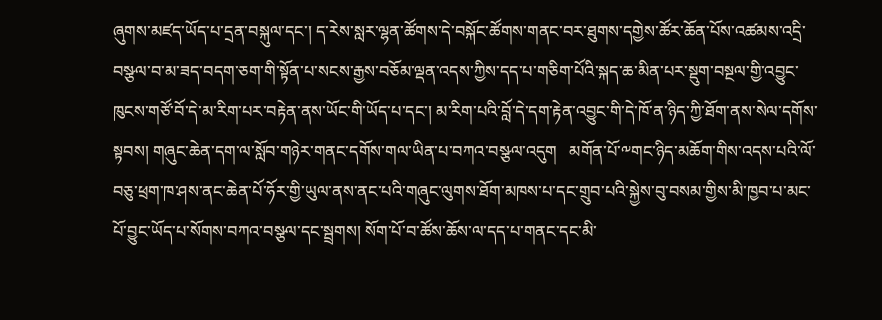ཞུགས་མཛད་ཡོད་པ་དྲན་བསྐུལ་དང་། ད་རེས་སླར་ལྷན་ཚོགས་དེ་བསྐོང་ཚོགས་གནང་བར་ཐུགས་དགྱེས་ཚོར་ཆོན་པོས་འཚམས་འདྲི་བསྩལ་བ་མ་ཟད་བདག་ཅག་གི་སྟོན་པ་སངས་རྒྱས་བཅོམ་ལྡན་འདས་ཀྱིས་དད་པ་གཅིག་པོའི་སྐད་ཆ་མིན་པར་སྡུག་བསྔལ་གྱི་འབྱུང་ཁུངས་གཙོ་བོ་དེ་མ་རིག་པར་བརྟེན་ནས་ཡོང་གི་ཡོད་པ་དང་། མ་རིག་པའི་བློ་དེ་དག་རྟེན་འབྱུང་གི་དེ་ཁོ་ན་ཉིད་ཀྱི་ཐོག་ནས་སེལ་དགོས་སྟབས། གཞུང་ཆེན་དག་ལ་སློབ་གཉེར་གནང་དགོས་གལ་ཡིན་པ་བཀའ་བསྩལ་འདུག   མགོན་པོ་༸གང་ཉིད་མཆོག་གིས་འདས་པའི་ལོ་བཅུ་ཕྲག་ཁ་ཤས་ནང་ཆེན་པོ་ཧོར་གྱི་ཡུལ་ནས་ནང་པའི་གཞུང་ལུགས་ཐོག་མཁས་པ་དང་གྲུབ་པའི་སྐྱེས་བུ་བསམ་གྱིས་མི་ཁྱབ་པ་མང་པོ་བྱུང་ཡོད་པ་སོགས་བཀའ་བསྩལ་དང་སྦྲགས། སོག་པོ་བ་ཚོས་ཆོས་ལ་དད་པ་གནང་དང་མི་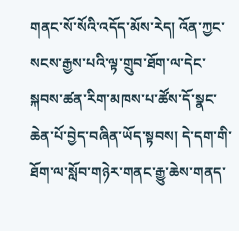གནང་སོ་སོའི་འདོད་མོས་རེད། འོན་ཀྱང་སངས་རྒྱས་པའི་ལྟ་གྲུབ་ཐོག་ལ་དེང་སྐབས་ཚན་རིག་མཁས་པ་ཚོས་དོ་སྣང་ཆེན་པོ་བྱེད་བཞིན་ཡོད་སྟབས། དེ་དག་གི་ཐོག་ལ་སློབ་གཉེར་གནང་རྒྱུ་ཆེས་གནད་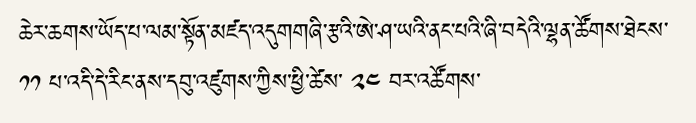ཆེར་ཆགས་ཡོད་པ་ལམ་སྟོན་མཛད་འདུགགཞི་རྩའི་ཨེ་ཤ་ཡའི་ནང་པའི་ཞི་བདེའི་ལྷན་ཚོགས་ཐེངས་ ༡༡ པ་འདི་དེ་རིང་ནས་དབུ་འཛུགས་ཀྱིས་ཕྱི་ཚེས་ ༢༤ བར་འཚོགས་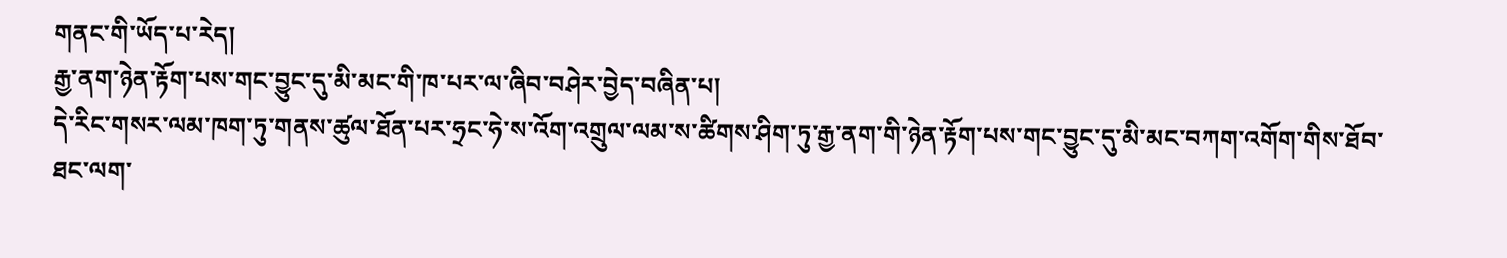གནང་གི་ཡོད་པ་རེད།
རྒྱ་ནག་ཉེན་རྟོག་པས་གང་བྱུང་དུ་མི་མང་གི་ཁ་པར་ལ་ཞིབ་བཤེར་བྱེད་བཞིན་པ།
དེ་རིང་གསར་ལམ་ཁག་ཏུ་གནས་ཚུལ་ཐོན་པར་ཧྲང་ཧེ་ས་འོག་འགྲུལ་ལམ་ས་ཚིགས་ཤིག་ཏུ་རྒྱ་ནག་གི་ཉེན་རྟོག་པས་གང་བྱུང་དུ་མི་མང་བཀག་འགོག་གིས་ཐོབ་ཐང་ལག་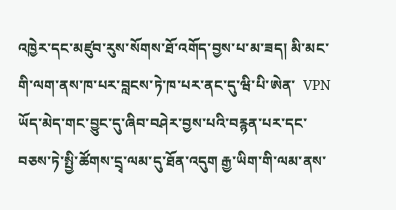འཁྱེར་དང་མཛུབ་རུས་སོགས་ཐོ་འགོད་བྱས་པ་མ་ཟད། མི་མང་གི་ལག་ནས་ཁ་པར་བླངས་ཏེ་ཁ་པར་ནང་དུ་ཝི་པི་ཨེན་  VPN ཡོད་མེད་གང་བྱུང་དུ་ཞིབ་བཤེར་བྱས་པའི་བརྙན་པར་དང་བཅས་ཏེ་སྤྱི་ཚོགས་དྲྭ་ལམ་དུ་ཐོན་འདུག རྒྱ་ཡིག་གི་ལམ་ནས་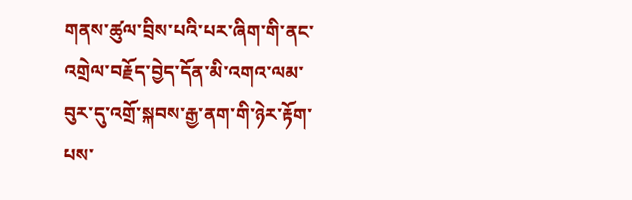གནས་ཚུལ་བྲིས་པའི་པར་ཞིག་གི་ནང་འགྲེལ་བརྗོད་བྱེད་དོན་མི་འགའ་ལམ་བུར་དུ་འགྲོ་སྐབས་རྒྱ་ནག་གི་ཉེར་རྟོག་པས་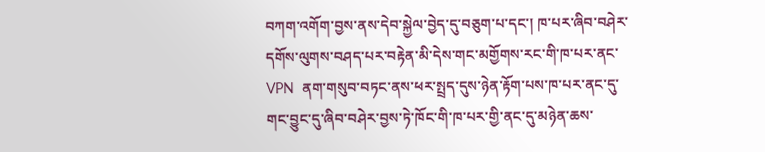བཀག་འགོག་བྱས་ནས་དེབ་སྐྱེལ་བྱེད་དུ་བཅུག་པ་དང་། ཁ་པར་ཞིབ་བཤེར་དགོས་ལུགས་བཤད་པར་བརྟེན་མི་དེས་གང་མགྱོགས་རང་གི་ཁ་པར་ནང་ VPN  ནག་གསུབ་བཏང་ནས་ཕར་སྤྲད་དུས་ཉེན་རྟོག་པས་ཁ་པར་ནང་དུ་གང་བྱུང་དུ་ཞིབ་བཤེར་བྱས་ཏེ་ཁོང་གི་ཁ་པར་གྱི་ནང་དུ་མཉེན་ཆས་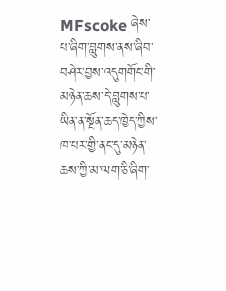MFscoke ཞེས་པ་ཞིག་བླུགས་ནས་ཞིབ་བཤེར་བྱས་འདུགགོང་གི་མཉེན་ཆས་དེ་བླུགས་པ་ཡིན་ན་སྔོན་ཆད་ཁྱེད་ཀྱིས་ཁ་པར་གྱི་ནང་དུ་མཉེན་ཆས་ཀྱི་མ་ལག་ཅི་ཞིག་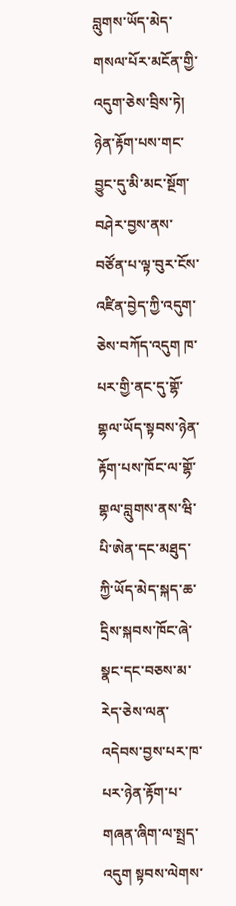བླུགས་ཡོད་མེད་གསལ་པོར་མངོན་གྱི་འདུག་ཅེས་བྲིས་ཏེ། ཉེན་རྟོག་པས་གང་བྱུང་དུ་མི་མང་སྔོག་བཤེར་བྱས་ནས་བཙོན་པ་ལྟ་བུར་ངོས་འཛིན་བྱེད་ཀྱི་འདུག་ཅེས་བཀོད་འདུག ཁ་པར་གྱི་ནང་དུ་གྷོ་གྷལ་ཡོད་སྟབས་ཉེན་རྟོག་པས་ཁོང་ལ་གྷོ་གྷལ་བླུགས་ནས་ཝི་པི་ཨེན་དང་མཐུད་ཀྱི་ཡོད་མེད་སྐད་ཆ་དྲིས་སྐབས་ཁོང་ཞེ་སྣང་དང་བཅས་མ་རེད་ཅེས་ལན་འདེབས་བྱས་པར་ཁ་པར་ཉེན་རྟོག་པ་གཞན་ཞིག་ལ་སྤྲད་འདུག སྟབས་ལེགས་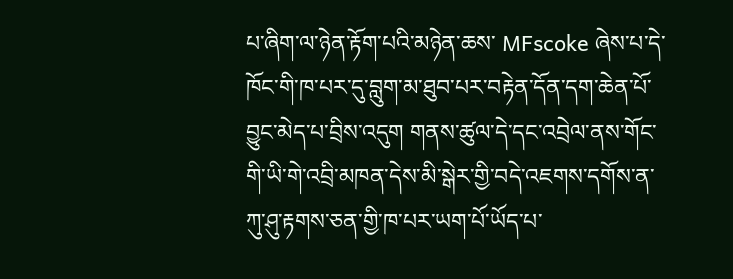པ་ཞིག་ལ་ཉེན་རྟོག་པའི་མཉེན་ཆས་ MFscoke ཞེས་པ་དེ་ཁོང་གི་ཁ་པར་དུ་བླུག་མ་ཐུབ་པར་བརྟེན་དོན་དག་ཆེན་པོ་བྱུང་མེད་པ་བྲིས་འདུག གནས་ཚུལ་དེ་དང་འབྲེལ་ནས་གོང་གི་ཡི་གེ་འབྲི་མཁན་དེས་མི་སྒེར་གྱི་བདེ་འཇགས་དགོས་ན་ཀུ་ཤུ་རྟགས་ཅན་གྱི་ཁ་པར་ཡག་པོ་ཡོད་པ་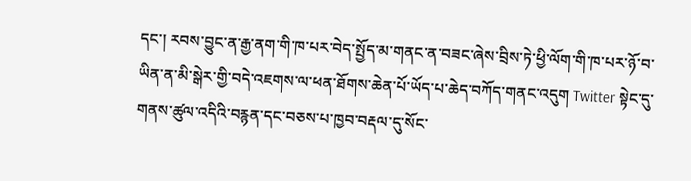དང་། རབས་བྱུང་ན་རྒྱ་ནག་གི་ཁ་པར་བེད་སྤྱོད་མ་གནང་ན་བཟང་ཞེས་བྲིས་ཏེ་ཕྱི་ལོག་གི་ཁ་པར་ཉོ་བ་ཡིན་ན་མི་སྒེར་གྱི་བདེ་འཇགས་ལ་ཕན་ཐོགས་ཆེན་པོ་ཡོད་པ་ཆེད་བཀོད་གནང་འདུག Twitter སྟེང་དུ་གནས་ཚུལ་འདིའི་བརྙན་དང་བཅས་པ་ཁྱབ་བརྡལ་དུ་སོང་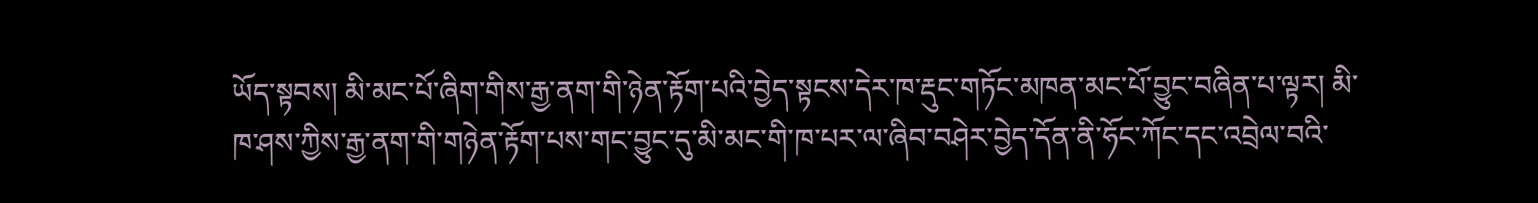ཡོད་སྟབས། མི་མང་པོ་ཞིག་གིས་རྒྱ་ནག་གི་ཉེན་རྟོག་པའི་བྱེད་སྟངས་དེར་ཁ་རྡུང་གཏོང་མཁན་མང་པོ་བྱུང་བཞིན་པ་ལྟར། མི་ཁ་ཤས་ཀྱིས་རྒྱ་ནག་གི་གཉེན་རྟོག་པས་གང་བྱུང་དུ་མི་མང་གི་ཁ་པར་ལ་ཞིབ་བཤེར་བྱེད་དོན་ནི་ཧོང་ཀོང་དང་འབྲེལ་བའི་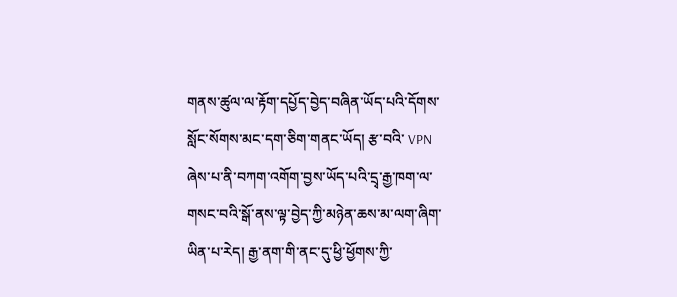གནས་ཚུལ་ལ་རྟོག་དཔྱོད་བྱེད་བཞིན་ཡོད་པའི་དོགས་སློང་སོགས་མང་དག་ཅིག་གནང་ཡོད། རྩ་བའི་ VPN ཞེས་པ་ནི་བཀག་འགོག་བྱས་ཡོད་པའི་དྲྭ་རྒྱ་ཁག་ལ་གསང་བའི་སྒོ་ནས་ལྟ་བྱེད་ཀྱི་མཉེན་ཆས་མ་ལག་ཞིག་ཡིན་པ་རེད། རྒྱ་ནག་གི་ནང་དུ་ཕྱི་ཕྱོགས་ཀྱི་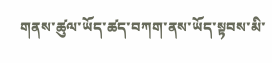གནས་ཚུལ་ཡོད་ཚད་བཀག་ནས་ཡོད་སྟབས་མི་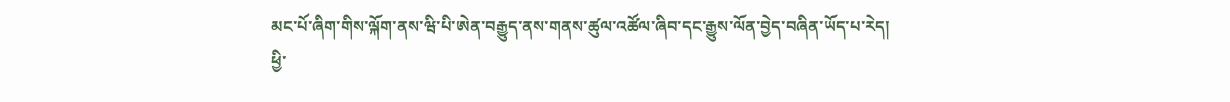མང་པོ་ཞིག་གིས་ལྐོག་ནས་ཝི་པི་ཨེན་བརྒྱུད་ནས་གནས་ཚུལ་འཚོལ་ཞིབ་དང་རྒྱུས་ལོན་བྱེད་བཞིན་ཡོད་པ་རེད།
ཕྱི་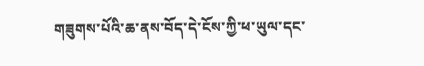གཟུགས་པོའི་ཆ་ནས་བོད་དེ་ངོས་ཀྱི་ཕ་ཡུལ་དང་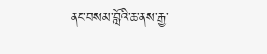ནང་བསམ་བློའི་ཆ་ནས་རྒྱ་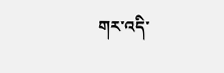གར་འདི་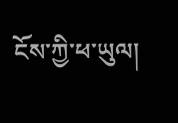ངོས་ཀྱི་ཕ་ཡུལ།